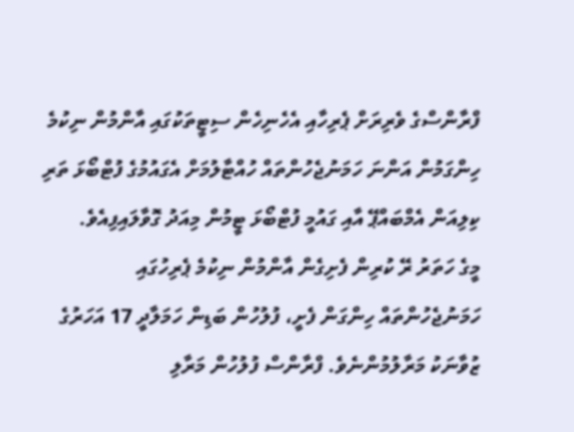ފްރާންސްގެ ވެރިރަށް ޕެރިހާއި އެހެނިހެން ސިޓީތަކުގައި އާންމުން ނިކުމެ ހިންގަމުން އަންނަ ހަމަނުޖެހުންތައް ހުއްޓާލުމަށް އެގައުމުގެ ފުޓްބޯޅަ ތަރި ކިލިއަން އެމްބައްޕޭ އާއި ގައުމީ ފުޓްބޯޅަ ޓީމުން މިއަދު ގޮވާލައިފިއެވެ.
މީގެ ހަތަރު ރޭ ކުރިން ފެށިގެން އާންމުން ނިކުމެ ޕެރިހުގައި ހަމަނުޖެހުންތައް ހިންގަން ފެށީ، ފުލުހުން ބަޑިން ހަމަލާދީ 17 އަހަރުގެ ޒުވާނަކު މަރާލުމުންނެވެ. ފްރާންސް ފުލުހުން މަރާލި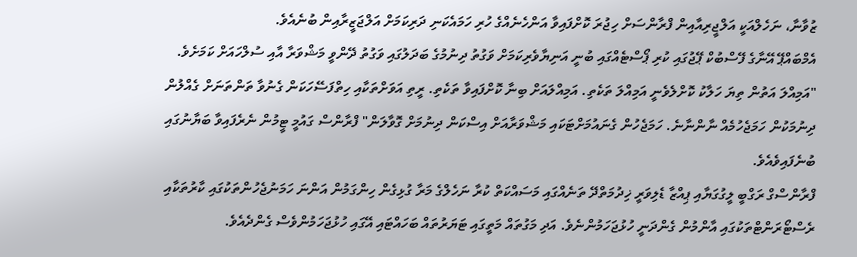ޒުވާނާ، ނަހެލްއަކީ އަލްޖީރިއާއިން ފްރާންސަށް ހިޖުރަ ކޮށްފައިވާ އަންހެނެއްގެ ހުރި ހަމައެކަނި ދަރިކަމަށް އަލްޖަޒީރާއިން ބުނެއެވެ.
އެމްބައްޕޭ އޭނާގެ ފޭސްބުކް ޕޭޖުގައި ކުރި ޕޯސްޓެއްގައި ބުނީ އަނިޔާވެރިކަމަށް ވަގުތު ދިނުމުގެ ބަދަލުގައި ވަގުތު ދޭންވީ މަޝްވަރާ އާއި ސުލްހައަށް ކަމަށެވެ.
"އަމިއްލަ އަތުން ތިޔަ ހަލާކު ކޮށްލެވެނީ އަމިއްލަ ތަކެތި. އަމިއްލައަށް ބިނާ ކޮށްފައިވާ ތަކެތި. ރީތި އަވަށްތަކާއި ހިތްފަސޭހަކަން ގެނުވާ ތަންތަނަށް ގެއްލުން ދިނުމަކުން ހަމަޖެހުމެއް ނާންނާނެ. ހަމަޖެހުން ގެނައުމަށްޓަކައި މަޝްވަރާއަށް އިސްކަން ދިނުމަށް ގޮވާލަން" ފްރާންސް ގައުމީ ޓީމުން ނެރެފައިވާ ބަޔާނުގައި ބުނެފައިވެއެވެ.
ފްރާންސްގް ރަގްބީ ލީގުގަޔާއި ޕިއްޒާ ޑެލިވަރީ ޚިދުމަތްދޭ ތަނެއްގައި މަސައްކަތް ކުރާ ނަހެލްގެ މަރާ ގުޅިގެން ހިންގަމުން އަންނަ ހަމަނުޖެހުންތަކުގައި ކާރުތަކާއި ރެސްޓޯރަންޓްތަކުގައި އާންމުން ގެންދަނީ ހުޅުޖަހަމުންނެވެ. އަދި މަގުތައް މަތީގައި ޓަޔަރުތައް ބަހައްޓައި އޭގައި ހުޅުޖަހަމުންވެސް ގެންދެއެވެ.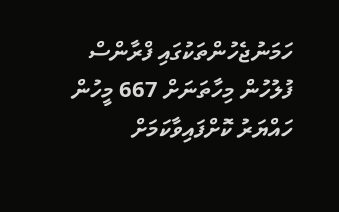ހަމަނުޖެހުންތަކުގައި ފްރާންސް ފުލުހުން މިހާތަނަށް 667 މީހުން ހައްޔަރު ކޮށްފައިވާކަމަށް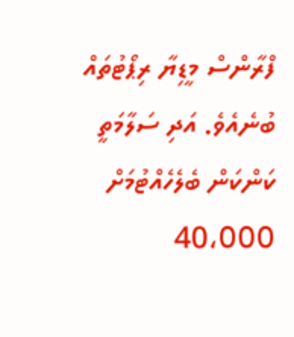ފްރާންސް މީޑިޔާ ރިޕޯޓުތައް ބުނެއެވެ. އަދި ސަލާމަތީ ކަންކަން ބެލެހެއްޓުމަށް 40،000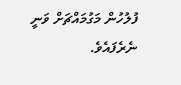ފުލުހުން މަގުމައްޗަށް ވަނީ ނެރެފައެވެ.